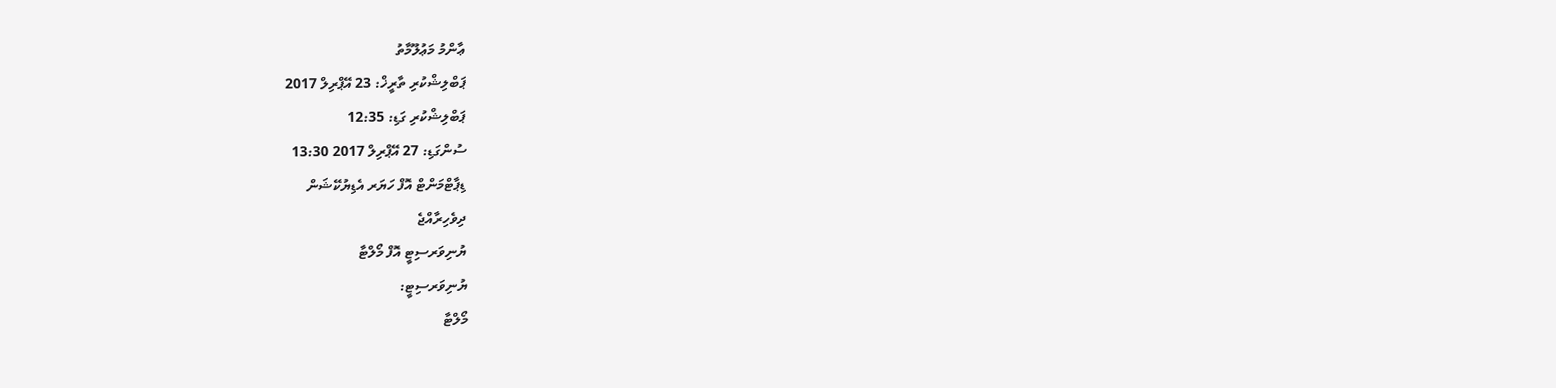ޢާންމު މަޢުލޫމާތު
ޕަބްލިޝްކުރި ތާރީޚް: 23 އޭޕްރިލް 2017
ޕަބްލިޝްކުރި ގަޑި: 12:35
ސުންގަޑި: 27 އޭޕްރިލް 2017 13:30
ޑިޕާޓްމަންޓް އޮފް ހަޔަރ އެޑިޔުކޭޝަން
ދިވެހިރާއްޖެ
ޔުނިވަރސިޓީ އޮފް މޯލްޓާ
ޔުނިވަރސިޓީ:
މޯލްޓާ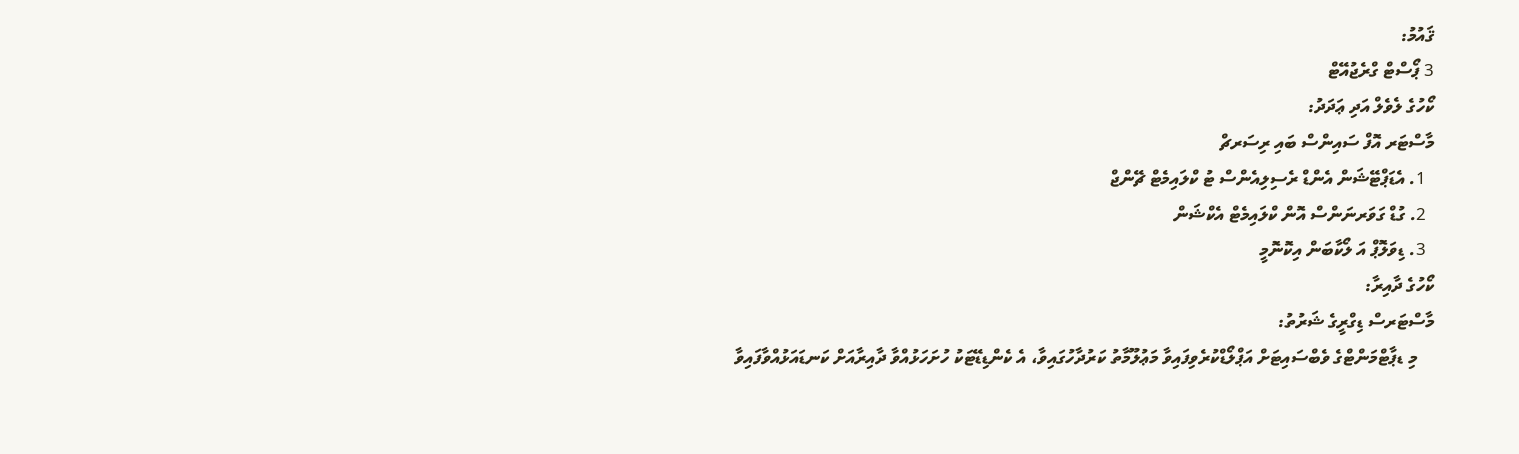ޤައުމު:
3 ޕޯސްޓް ގްރެޖުއޭޓް
ކޯހުގެ ލެވެލް އަދި ޢަދަދު:
މާސްޓަރ އޮފް ސައިންސް ބައި ރިސަރޗް
  1. އެޑަޕްޓޭޝަން އެންޑް ރެސިލިއެންސް ޓު ކްލައިމެޓް ޗޭންޖް
  2. ގުޑް ގަވަރނަންސް އޮން ކްލައިމެޓް އެކްޝަން
  3. ޑިވަލޮޕް އަ ލޯކާބަން އިކޮނޮމީ
ކޯހުގެ ދާއިރާ:
މާސްޓަރސް ޑިގްރީގެ ޝަރުތު:
    މި ޑޕާޓްމަންޓްގެ ވެބްސައިޓަށް އަޕްލޯޑްކުރެވިފައިވާ މަޢުލޫމާތު ކަރުދާހުގައިވާ، އެ ކެންޑިޑޭޓަކު ހުށަހަޅުއްވާ ދާއިރާއަށް ކަނޑައަޅުއްވާފައިވާ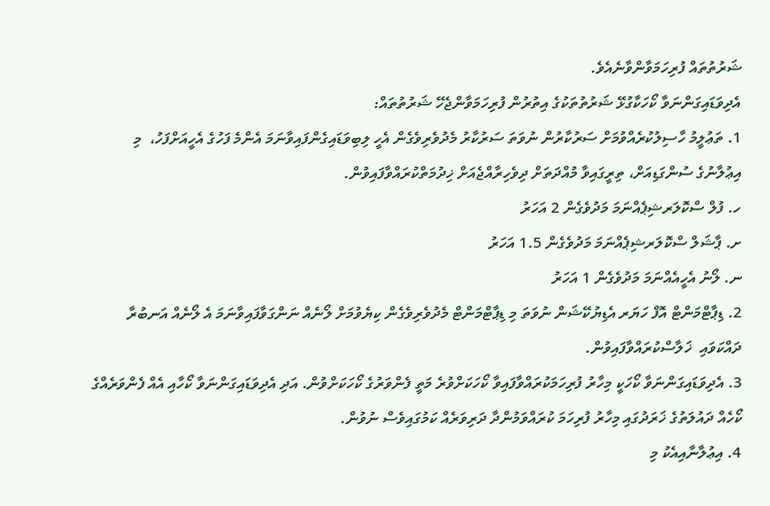ޝަރުތުތައް ފުރިހަމަވާންވާނެއެވެ.
އެދިވަޑައިގަންނަވާ ކޯހަކާގުޅޭ ޝަރުތުތަކުގެ އިތުރުން ފުރިހަމަވާންޖެހޭ ޝަރުތުތައް:
1. ތަޢުލީމު ހާސިލުކުރެއްވުމަށް ސަރުކާރުން ނުވަތަ ސަރުކާރު މެދުވެރިވެގެން އެހީ ލިބިވަޑައިގެންފައިވާނަމަ އެންމެ ފަހުގެ އެހީއަށްފަހު،  މި އިޢުލާނުގެ ސުންގަޑިއަށް، ތިރީގައިވާ މުއްދަތަށް ދިވެހިރާއްޖެއަށް ޚިދުމަތްކުރައްވާފައިވުން.
ހ. ފުލް ސްކޮލަރޝިޕެއްނަމަ މަދުވެގެން 2 އަހަރު
ށ. ޕާޝަލް ސްކޮލަރޝިޕެއްނަމަ މަދުވެގެން 1.5 އަހަރު
ނ. ލޯނު އެހީއެއްނަމަ މަދުވެގެން 1 އަހަރު
2. ޑިޕާޓްމަންޓް އޮފް ހަޔަރ އެޑިޔުކޭޝަން ނުވަތަ މި ޑިޕާޓްމަންޓް މެދުވެރިވެގެން ކިޔެވުމަށް ލޯނެއް ނަންގަވާފައިވާނަމަ އެ ލޯނެއް އަނބުރާ ދައްކަވައި  ޚަލާސްކުރައްވާފައިވުން.
3. އެދިވަޑައިގަންނަވާ ކޯހަކީ މިހާރު ފުރިހަމަކުރައްވާފައިވާ ކޯހަކަށްވުރެ މަތީ ފެންވަރުގެ ކޯހަކަށްވުން. އަދި އެދިވަޑައިގަންނަވާ ކޯހާއި އެއް ފެންވަރެއްގެ ކޯހެއް ދައުލަތުގެ ޚަރަދުގައި މިހާރު ފުރިހަމަ ކުރައްވަމުންދާ ދަރިވަރެއް ކަމުގައިވެސް ނުވުން.
4. އިޢުލާނާއިއެކު މި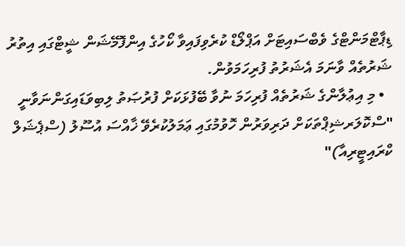ޑިޕާޓްމަންޓްގެ ވެބްސައިޓަށް އަޕްލޯޑް ކުރެވިފައިވާ ކޯހުގެ އިންފޮމޭޝަން ޝީޓްގައި އިތުރު ޝަރުތެއް ވާނަމަ އެޝަރުތު ފުރިހަމަވުން.
  • މި އިޢުލާންގެ ޝަރުތެއް ފުރިހަމަ ނުވާ ބޭފުޅަކަށް ފުރުޞަތު ލިބިވަޑައިގަންނަވާނީ "ސްކޮލަރޝިޕްތަކަށް ދަރިވަރުން ހޮވުމުގައި ޢަމަލުކުރެވޭ ޚާއްސަ އުސޫލު (ސްޕެޝަލް ކްރައިޓީރިއާ)"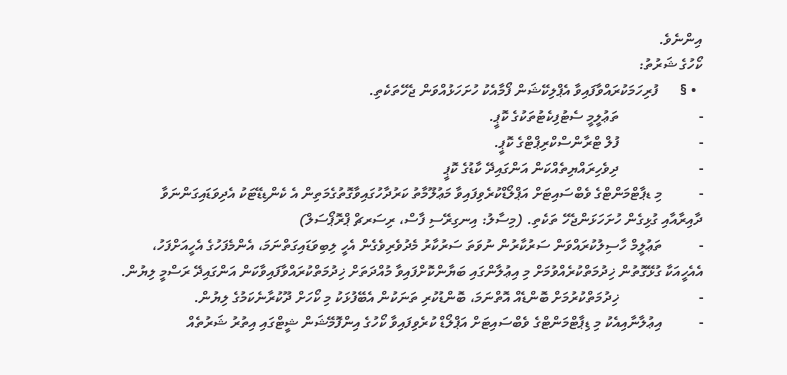އިންނެވެ.
ކޯހުގެ ޝަރުތު:
  • §      ފުރިހަމަކުރައްވާފައިވާ އެޕްލިކޭޝަން ފޯމާއެކު ހުށަހަޅުއްވަން ޖެހޭތަކެތި.
-                      ތަޢުލީމީ ސެޓުފިކެޓުތަކުގެ ކޮޕީ.
-                      ފުލް ޓްރާންސްކްރިޕްޓްގެ ކޮޕީ.
-                      ދިވެހިރައްޔިތެއްކަން އަންގައިދޭ ކާޑުގެ ކޮޕީ
-          މި ޑޕާޓްމަންޓްގެ ވެބްސައިޓަށް އަޕްލޯޑްކުރެވިފައިވާ މަޢުލޫމާތު ކަރުދާހުގައިވާގޮތުގެމަތިން އެ ކެންޑިޑޭޓަކު އެދިވަޑައިގަންނަވާ ދާއިރާއާއި ގުޅިގެން ހުށަހަޅަންޖެހޭ ތަކެތި. (މިސާލު: އިނގިރޭސި ފާސް، ރިސަރޗް ޕްރޮޕޯސަލް)
-          ތަޢުލީމް ހާސިލުކުރައްވަން ސަރުކާރުން ނުވަތަ ސަރުކާރު މެދުވެރިވެގެން އެހީ ލިބިވަޑައިގަތްނަމަ، އެންމެފަހުގެ އެހީއަށްފަހު، އެއެހީއަކާ ގުޅޭގޮތުން ޚިދުމަތްކުރެއްވުމަށް މި އިޢުލާންގައި ބަޔާންކޮށްފައިވާ މުއްދަތަށް ޚިދުމަތްކުރައްވާފައިވާކަން އަންގައިދޭ ރަސްމީ ލިޔުން.
-                      ޚިދުމަތްކުރުމަށް ބޮންޑެއް އޮތްނަމަ، ބޮންޑުކުރި ތަނަކުން އެބޭފުޅަކު މި ކޯހަށް ދޫކުރާނެކަމުގެ ލިޔުން.
-          އިޢުލާނާއިއެކު މި ޑިޕާޓްމަންޓްގެ ވެބްސައިޓަށް އަޕްލޯޑް ކުރެވިފައިވާ ކޯހުގެ އިންފޮމޭޝަން ޝީޓްގައި އިތުރު ޝަރުތެއް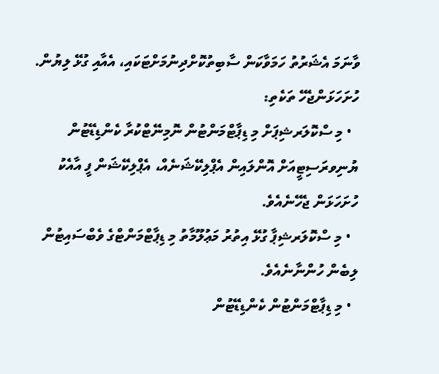ވާނަމަ އެޝަރުތު ހަމަވާކަން ސާބިތުކޮށްދިނުމަށްޓަކައި، އެއާއި ގުޅޭ ލިޔުން.
ހުށަހަޅަންޖެހޭ ތަކެތި:
  • މި ސްކޮލަރޝިޕަށް މި ޑިޕާޓްމަންޓުން ނޮމިނޭޓްކުރާ ކެންޑިޑޭޓުން ޔުނިވރަސިޓީއަށް އޮންލައިން އެޕްލިކޭޝަނެއް، އެޕްލިކޭޝަން ފީ އާއެކު ހުށަހަޅަން ޖެހޭނެއެވެ.
  • މި ސްކޮލަރޝިޕާ ގުޅޭ އިތުރު މަޢުލޫމާތު މި ޑިޕާޓްމަންޓްގެ ވެބްސައިޓުން ލިބެން ހުންނާނެއެވެ.
  • މި ޑިޕާޓްމަންޓުން ކެންޑިޑޭޓުން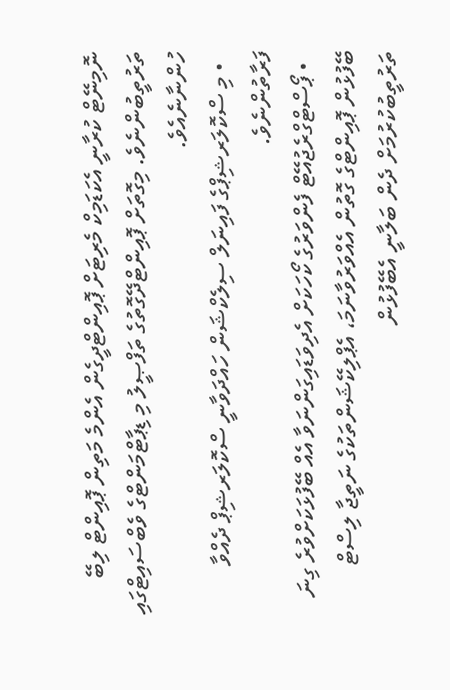ނޮމިނޭޓް ކުރާނީ އެކަޑަމިކް މެރިޓަށް ޕޮއިންޓްދީގެން އެންމެ މަތިން ޕޮއިންޓް ލިބޭ ތަރުތީބުންނެވެ. މިގޮތަށް ޕޮއިންޓްދޭގޮތުގެ ތަފްޞީލު މި ޑިޕާޓްމަންޓްގެ ވެބްސައިޓްގައި  ހުންނާނެއެވެ.
  • މި ސްކޮލަރޝިޕްގެ ފައިނަލް ސިލެކްޝަން ހައްދަވާނީ ސްކޮލަރޝިޕް ދެއްވާ ފަރާތުންނެވެ.
  • ޕޯސްޓްގްރެޖުއޭޓް ފެންވަރުގެ ކޯހަކަށް އެދިވަޑައިގަންނަވާ އެއް ބޭފުޅަކަށްވުރެ ގިނަ ބޭފުޅުން ޕޮއިންޓްގެ ގޮތުން އެއްވަރުވާނަމަ، އެޕްލިކޭޝަންތަކުގެ ނަތީޖާ ލިސްޓް ތަރުތީބުކުރުމަށް ދެން ބަލާނީ އެބޭފުޅުން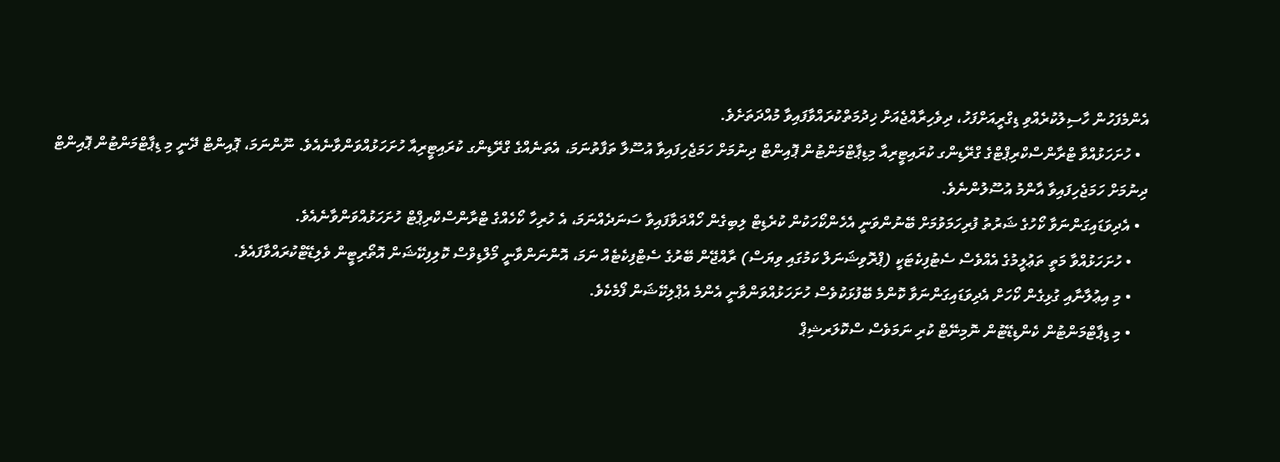އެންމެފަހުން ހާސިލުކުރެއްވި ޑިގްރީއަށްފަހު، ދިވެހިރާއްޖެއަށް ޚިދުމަތްކުރައްވާފައިވާ މުއްދަތަށެވެ.
  • ހުށަހަޅުއްވާ ޓްރާންސްކްރިޕްޓްގެ ގްރޭޑިންގ ކުރައިޓީރިއާ މިޑިޕާޓްމަންޓުން ޕޮއިންޓް ދިނުމަށް ހަމަޖެހިފައިވާ އުސޫލާ ތަފާތުނަމަ، އެތަނެއްގެ ގްރޭޑިންގ ކުރައިޓީރިއާ ހުށަހަޅުއްވަންވާނެއެވެ. ނޫންނަމަ، ޕޮއިންޓް ދޭނީ މި ޑިޕާޓްމަންޓުން ޕޮއިންޓް ދިނުމަށް ހަމަޖެހިފައިވާ އާންމު އުސޫލުންނެވެ.
  • އެދިވަޑައިގަންނަވާ ކޯހުގެ ޝަރުތު ފުރިހަމަވުމަށް ބޭނުންވަނީ އެހެންކޯހަކުން ކުރެޑިޓް ލިބިގެން ހޯއްދަވާފައިވާ ސަނަދެއްނަމަ، އެ ހުރިހާ ކޯހެއްގެ ޓްރާންސްކްރިޕްޓް ހުށަހަޅުއްވަންވާނެއެވެ.
    • ހުށަހަޅުއްވާ މަތީ ތަޢުލީމުގެ އެއްވެސް ސެޓުފިކެޓަކީ (ޕްރޮވިޝަނަލް ކަމުގައި ވިޔަސް) ރާއްޖޭން ބޭރުގެ ސެޓްފިކެޓެއް ނަމަ، އޮންނަންވާނީ މޯލްޑިވްސް ކޮލިފިކޭޝަން އޮތޯރިޓީން ވެލިޑޭޓްކުރައްވާފައެވެ.
    • މި އިޢުލާނާއި ގުޅިގެން ކޯހަށް އެދިވަޑައިގަންނަވާ ކޮންމެ ބޭފުޅަކުވެސް ހުށަހަޅުއްވަންވާނީ އެންމެ އެޕްލިކޭޝަން ފޯމެކެވެ.
    • މި ޑިޕާޓްމަންޓުން ކެންޑިޑޭޓުން ނޮމިނޭޓް ކުރި ނަމަވެސް ސްކޮލަރޝިޕް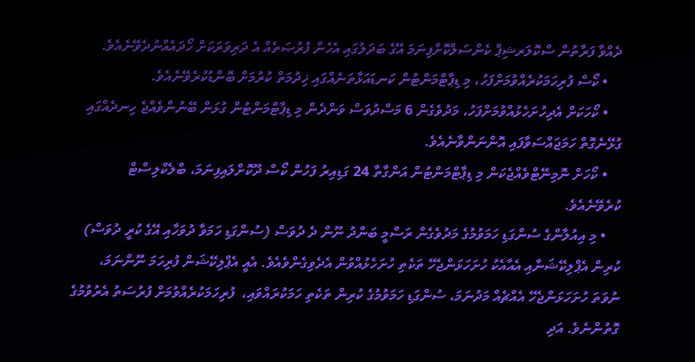ދެއްވާ ފަރާތުން ސްކޮލަރޝިޕް ކެންސަލްކޮށްފިނަމަ އޭގެ ބަދަލުގައި އެހެން ފުރުޞަތެއް އެ ދަރިވަރަކަށް ހޯދައެއްނުދެވޭނެއެވެ.
    • ކޯސް ފުރިހަމަކުރެއްވުމަށްފަހު، މި ޑިޕާޓްމަންޓުން ކަނޑައަޅާތަނެއްގައި ޚިދުމަތް ކުރުމަށް ބޮންޑުކުރެވޭނެއެވެ.
    • ކޯހަކަށް އެދިހުށަހެޅުއްވުމަށްފަހު، މަދުވެގެން 6 މަސްދުވަސް ވަންދެން މި ޑިޕާޓްމަންޓުން ގުޅަން ބޭނުންވެއްޖެ ހިނދެއްގައި ގުޅޭނެގޮތް ހަމަޖައްސަވާފައި އޮންނަންވާނެއެވެ.
    • ކޯހަށް ނޮމިނޭޓްވެއްޖެކަން މި ޑިޕާޓްމަންޓުން އަންގާތާ 24 ގަޑިއިރު ފަހުން ކޯސް ދޫކޮށްލައިފިނަމަ، ބްލެކްލިސްޓް ކުރެވޭނެއެވެ.
    • މި އިއުލާންގެ ސުންގަޑި ހަމަވުމުގެ މަދުވެގެން ރަސްމީ ބަންދު ނޫން ދެ ދުވަސް (ސުންގަޑި ހަމަވާ ދުވަހާއި އޭގެ ކުރީ ދުވަސް) ކުރިން އެޕްލިކޭޝަނާއި އެއާއެކު ހުށަހަޅަންޖެހޭ ތަކެތި ހުށަހެޅުއްވުން އެދެވިގެންވެއެވެ. އެއީ އެޕްލިކޭޝަން ފުރިހަމަ ނޫންނަމަ، ނުވަތަ ހުށަހަޅަންޖެހޭ އެއްޗެއް މަދުނަމަ، ސުންގަޑި ހަމަވުމުގެ ކުރިން ތަކެތި ހަމަކުރައްވައި،  ފުރިހަމަކުރެއްވުމަށް ފުރުސަތު އެރުވުމުގެ ގޮތުންނެވެ. އަދި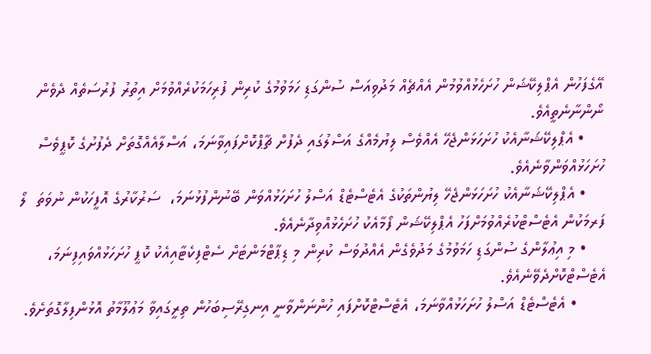އޭގެފަހުން އެޕްލިކޭޝަން ހުށަހެޅުއްވުމުން އެއްޗެއް މަދުވިއަސް ސުންގަޑި ހަމަވުމުގެ ކުރިން ފުރިހަމަކުރެއްވުމަށް އިތުރު ފުރުސަތެއް ދެވެން ނޯންނާނެތީއެވެ.
    • އެޕްލިކޭޝަނާއެކު ހުށަހަޅަންޖެހޭ އެއްވެސް ލިޔުމެއްގެ އަސްލުގައި ދެފުށް ޗާޕްކޮށްފައިވާނަމަ، އަސްލާއެއްގޮތަށް ދެފުށުގެ ކޮޕީވެސް ހުށަހަޅުއްވަންވާނެއެވެ.
    • އެޕްލިކޭޝަނާއެކު ހުށަހަޅަންޖެހޭ ލިޔުންތަކުގެ އެޓެސްޓެޑް އަސްލު ހުށަހަޅުއްވަން ބޭނުންފުޅުނަމަ،  ސަރުކާރުގެ އޮފީހަކުން ނުވަތަ  ލޯ ފަރމަކުން އެޓެސްޓްކުރެއްވުމަށްފަހު އެޕްލިކޭޝަން ފޯމާއެކު ހުށަހެޅުއްވިދާނެއެވެ.
    • މި އިޢުލާންގެ ސުންގަޑި ހަމަވުމުގެ މަދުވެގެން އެއްދުވަސް ކުރިން މި ޑިޕާޓްމަންޓަށް ސެޓްފިކެޓާއިއެކު ކޮޕީ ހުށަހަޅުއްވައިފިނަމަ، އެޓެސްޓްކޮށްދެވޭނެއެވެ.
      • އެޓެސްޓެޑް އަސްލު ހުށަހަޅުއްވާނަމަ، އެޓެސްޓްކޮށްފައި ހުންނަންވާނީ އިނގިރޭސިބަހުން ތިރީގައިވާ މަޢުލޫމާތު އޮޅުންފިލާގޮތަށެވެ.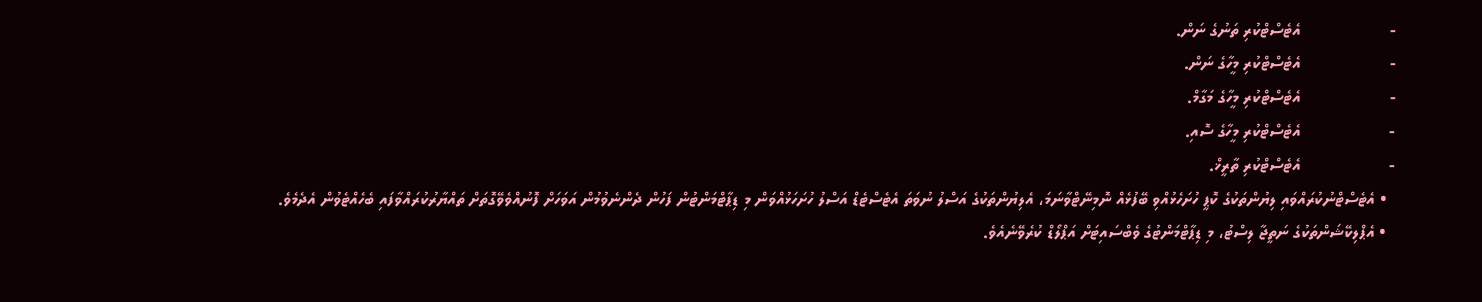-                   އެޓެސްޓްކުރި ތަނުގެ ނަން.
-                   އެޓެސްޓްކުރި މީހާގެ ނަން.
-                   އެޓެސްޓްކުރި މީހާގެ މަގާމް.
-                   އެޓެސްޓްކުރި މީހާގެ ސޮއި.
-                   އެޓެސްޓްކުރި ތާރީޚް.
  • އެޓެސްޓްނުކުރައްވައި ލިޔުންތަކުގެ ކޮޕީ ހުށަހެޅުއްވި ބޭފުޅެއް ނޮމިނޭޓްވާނަމަ، އެލިޔުންތަކުގެ އަސްލު ނުވަތަ އެޓެސްޓެޑް އަސްލު ހުށަހަޅުއްވަން މި ޑިޕާޓްމަންޓުން ފަހުން ދެންނެވުމުން އަވަހަށް ފޮނުއްވެވޭގޮތަށް ތައްޔާރުކުރައްވާފައި ބެހެއްޓެވުން އެދެމެވެ.
  • އެޕްލިކޭޝަންތަކުގެ ނަތީޖާ ލިސްޓު، މި ޑިޕާޓްމަންޓުގެ ވެބްސައިޓަށް އަޕްލޯޑް ކުރެވޭނެއެވެ.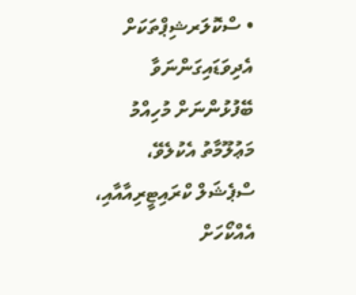• ސްކޮލަރޝިޕްތަކަށް އެދިވަޑައިގަންނަވާ ބޭފުޅުންނަށް މުހިއްމު މަޢުލޫމާތު އެކުލެވޭ، ސްޕެޝަލް ކްރައިޓީރިއާއާއި،  އެއްކޯހަށް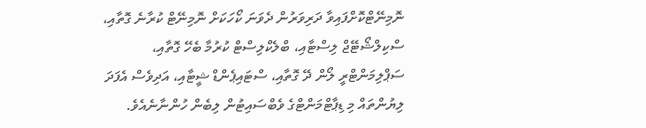ނޮމިނޭޓްކޮށްފައިވާ ދަރިވަރުން ދެވަނަ ކޯހަކަށް ނޮމިނޭޓް ކުރާނެ ގޮތާއި، ސްކިލްޝޯޓޭޖް ލިސްޓާއި، ބްލެކްލިސްޓް ކުރުމާ ބެހޭ ގޮތާއި، ސަޕްލިމަންޓްރީ ލޯން ދޭ ގޮތާއި، ސްޓައިޕެންޑް ޝީޓާއި، އަދިވެސް އެފަދަ ލިޔުންތައް މި ޑިޕާޓްމަންޓްގެ ވެބްސައިޓުން ލިބެން ހުންނާނެއެވެ.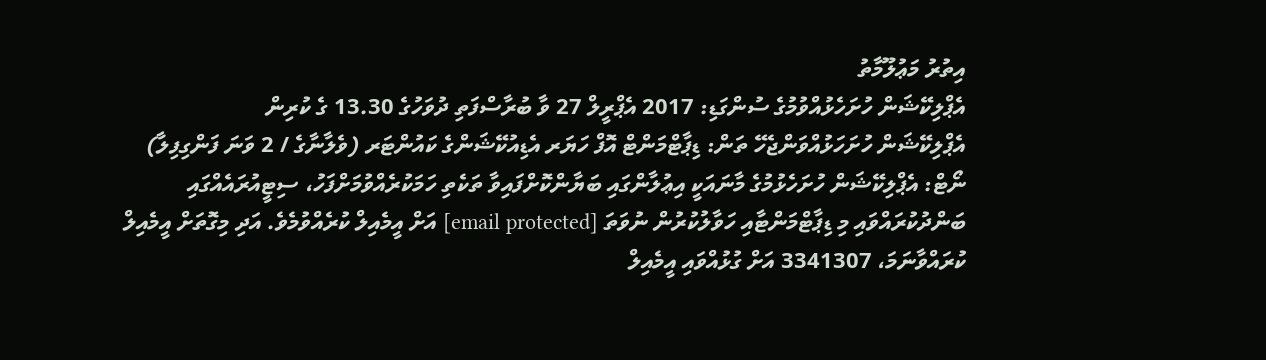އިތުރު މަޢުލޫމާތު
އެޕްލިކޭޝަން ހުށަހެޅުއްވުމުގެ ސުންގަޑި: 2017 އެޕްރީލް 27 ވާ ބުރާސްފަތި ދުވަހުގެ 13.30 ގެ ކުރިން
އެޕްލިކޭޝަން ހުށަހަޅުއްވަންޖެހޭ ތަން: ޑިޕާޓްމަންޓް އޮފް ހަޔަރ އެޑިއުކޭޝަންގެ ކައުންޓަރ (ވެލާނާގެ / 2 ވަނަ ފަންގިފިލާ)
ނޯޓް: އެޕްލިކޭޝަން ހުށަހެޅުމުގެ މާނައަކީ އިޢުލާންގައި ބަޔާންކޮށްފައިވާ ތަކެތި ހަމަކުރެއްވުމަށްފަހު، ސިޓީއުރައެއްގައި ބަންދުކުރައްވައި މި ޑިޕާޓްމަންޓާއި ހަވާލުކުރުން ނުވަތަ [email protected] އަށް އީމެއިލް ކުރެއްވުމެވެ. އަދި މިގޮތަށް އީމެއިލް ކުރައްވާނަމަ، 3341307 އަށް ގުޅުއްވައި އީމެއިލް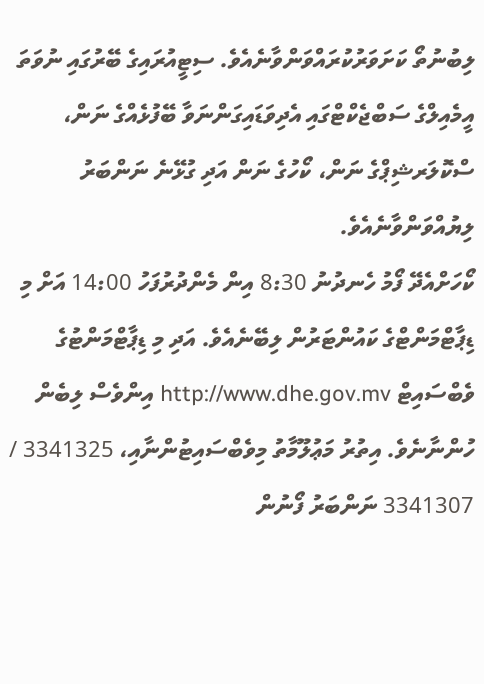ލިބުނުތޯ ކަށަވަރުކުރައްވަންވާނެއެވެ. ސިޓީއުރައިގެ ބޭރުގައި ނުވަތަ އީމެއިލްގެ ސަބްޖެކްޓްގައި އެދިވަޑައިގަންނަވާ ބޭފުޅެއްގެ ނަން، ސްކޮލަރޝިޕްގެ ނަން، ކޯހުގެ ނަން އަދި ގުޅޭނެ ނަންބަރު ލިޔުއްވަންވާނެއެވެ.
ކޯހަށްއެދޭ ފޯމު ހެނދުނު 8:30 އިން މެންދުރުފަހު 14:00 އަށް މި ޑިޕާޓްމަންޓްގެ ކައުންޓަރުން ލިބޭނެއެވެ. އަދި މި ޑިޕާޓްމަންޓުގެ ވެބްސައިޓް http://www.dhe.gov.mv އިންވެސް ލިބެން ހުންނާނެވެ. އިތުރު މަޢުލޫމާތު މިވެބްސައިޓުންނާއި، 3341325 / 3341307 ނަންބަރު ފޯނުން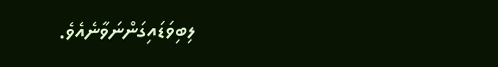ލިބިވަޑައިގަންނަވާނެއެވެ.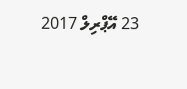23 އޭޕްރިލް 2017